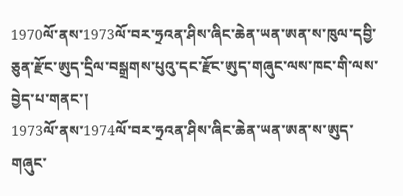1970ལོ་ནས་1973ལོ་བར་ཧྲའན་ཤིས་ཞིང་ཆེན་ཡན་ཨན་ས་ཁུལ་དབྱི་ཅུན་རྫོང་ཨུད་དྲིལ་བསྒྲགས་པུའུ་དང་རྫོང་ཨུད་གཞུང་ལས་ཁང་གི་ལས་བྱེད་པ་གནང་།
1973ལོ་ནས་1974ལོ་བར་ཧྲའན་ཤིས་ཞིང་ཆེན་ཡན་ཨན་ས་ཨུད་གཞུང་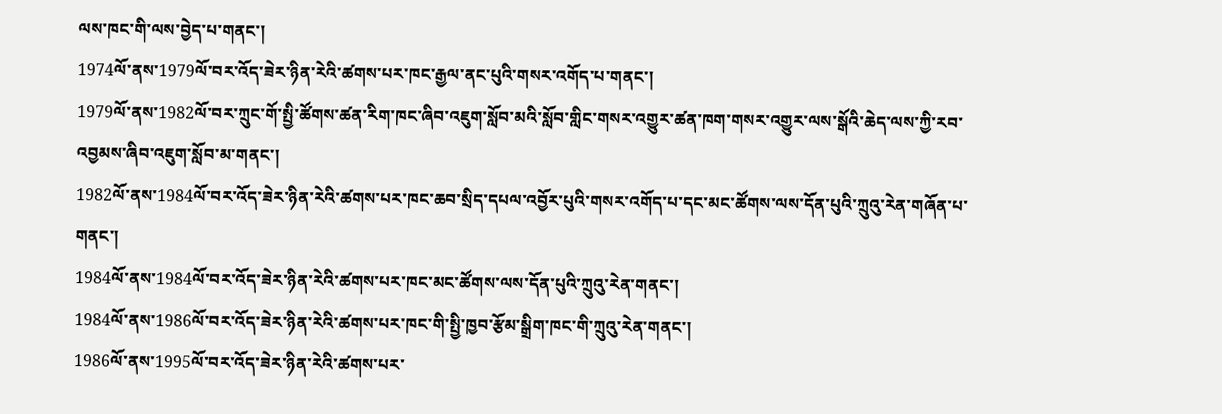ལས་ཁང་གི་ལས་བྱེད་པ་གནང་།
1974ལོ་ནས་1979ལོ་བར་འོད་ཟེར་ཉིན་རེའི་ཚགས་པར་ཁང་རྒྱལ་ནང་པུའི་གསར་འགོད་པ་གནང་།
1979ལོ་ནས་1982ལོ་བར་ཀྲུང་གོ་སྤྱི་ཚོགས་ཚན་རིག་ཁང་ཞིབ་འཇུག་སློབ་མའི་སློབ་གླིང་གསར་འགྱུར་ཚན་ཁག་གསར་འགྱུར་ལས་སྒོའི་ཆེད་ལས་ཀྱི་རབ་འབྱམས་ཞིབ་འཇུག་སློབ་མ་གནང་།
1982ལོ་ནས་1984ལོ་བར་འོད་ཟེར་ཉིན་རེའི་ཚགས་པར་ཁང་ཆབ་སྲིད་དཔལ་འབྱོར་པུའི་གསར་འགོད་པ་དང་མང་ཚོགས་ལས་དོན་པུའི་ཀྲུའུ་རེན་གཞོན་པ་གནང་།
1984ལོ་ནས་1984ལོ་བར་འོད་ཟེར་ཉིན་རེའི་ཚགས་པར་ཁང་མང་ཚོགས་ལས་དོན་པུའི་ཀྲུའུ་རེན་གནང་།
1984ལོ་ནས་1986ལོ་བར་འོད་ཟེར་ཉིན་རེའི་ཚགས་པར་ཁང་གི་སྤྱི་ཁྱབ་རྩོམ་སྒྲིག་ཁང་གི་ཀྲུའུ་རེན་གནང་།
1986ལོ་ནས་1995ལོ་བར་འོད་ཟེར་ཉིན་རེའི་ཚགས་པར་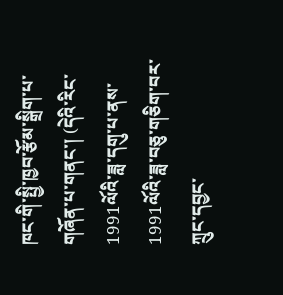ཁང་གི་སྤྱི་ཁྱབ་རྩོམ་སྒྲིག་པ་གཞོན་པ་གནང་། (དེའི་རིང་1991ལོའི་ཟླ་དགུ་པ་ནས་1991ལོའི་ཟླ་བཅུ་གཅིག་བར་ཀྲུང་དབྱང་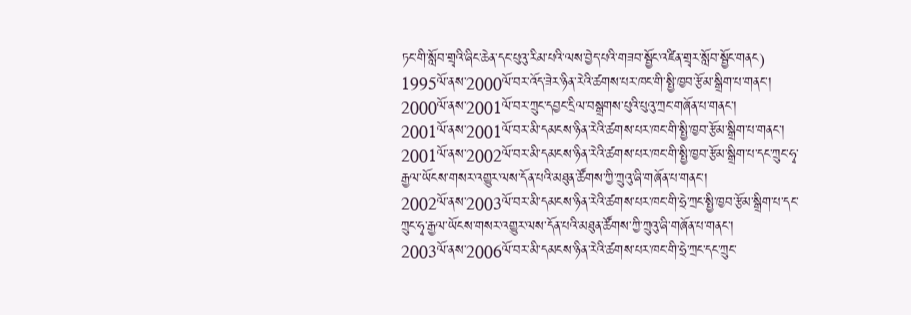ཏང་གི་སློབ་གྲྭའི་ཞིང་ཆེན་དང་པུའུ་རིམ་པའི་ལས་བྱེད་པའི་གཟབ་སྦྱོང་འཛིན་གྲྭར་སློབ་སྦྱོང་གནང)
1995ལོ་ནས་2000ལོ་བར་འོད་ཟེར་ཉིན་རེའི་ཚགས་པར་ཁང་གི་སྤྱི་ཁྱབ་རྩོམ་སྒྲིག་པ་གནང་།
2000ལོ་ནས་2001ལོ་བར་ཀྲུང་དབྱང་དྲིལ་བསྒྲགས་པུའི་པུའུ་ཀྲང་གཞོན་པ་གནང་།
2001ལོ་ནས་2001ལོ་བར་མི་དམངས་ཉིན་རེའི་ཚགས་པར་ཁང་གི་སྤྱི་ཁྱབ་རྩོམ་སྒྲིག་པ་གནང་།
2001ལོ་ནས་2002ལོ་བར་མི་དམངས་ཉིན་རེའི་ཚགས་པར་ཁང་གི་སྤྱི་ཁྱབ་རྩོམ་སྒྲིག་པ་དང་ཀྲུང་ཧྭ་རྒྱལ་ཡོངས་གསར་འགྱུར་ལས་དོན་པའི་མཐུན་ཚོགས་ཀྱི་ཀྲུའུ་ཞི་གཞོན་པ་གནང་།
2002ལོ་ནས་2003ལོ་བར་མི་དམངས་ཉིན་རེའི་ཚགས་པར་ཁང་གི་ཧྲེ་ཀྲང་སྤྱི་ཁྱབ་རྩོམ་སྒྲིག་པ་དང་ཀྲུང་ཧྭ་རྒྱལ་ཡོངས་གསར་འགྱུར་ལས་དོན་པའི་མཐུན་ཚོགས་ཀྱི་ཀྲུའུ་ཞི་གཞོན་པ་གནང་།
2003ལོ་ནས་2006ལོ་བར་མི་དམངས་ཉིན་རེའི་ཚགས་པར་ཁང་གི་ཧྲེ་ཀྲང་དང་ཀྲུང་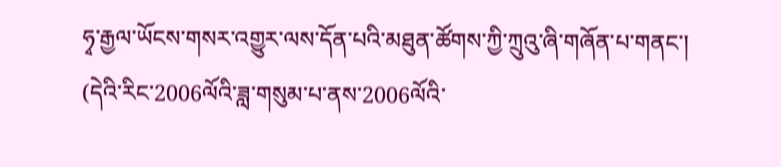ཧྭ་རྒྱལ་ཡོངས་གསར་འགྱུར་ལས་དོན་པའི་མཐུན་ཚོགས་ཀྱི་ཀྲུའུ་ཞི་གཞོན་པ་གནང་། (དེའི་རིང་2006ལོའི་ཟླ་གསུམ་པ་ནས་2006ལོའི་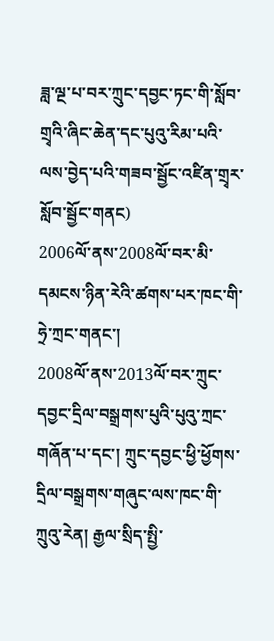ཟླ་ལྔ་པ་བར་ཀྲུང་དབྱང་ཏང་གི་སློབ་གྲྭའི་ཞིང་ཆེན་དང་པུའུ་རིམ་པའི་ལས་བྱེད་པའི་གཟབ་སྦྱོང་འཛིན་གྲྭར་སློབ་སྦྱོང་གནང)
2006ལོ་ནས་2008ལོ་བར་མི་དམངས་ཉིན་རེའི་ཚགས་པར་ཁང་གི་ཧྲེ་ཀྲང་གནང་།
2008ལོ་ནས་2013ལོ་བར་ཀྲུང་དབྱང་དྲིལ་བསྒྲགས་པུའི་པུའུ་ཀྲང་གཞོན་པ་དང་། ཀྲུང་དབྱང་ཕྱི་ཕྱོགས་དྲིལ་བསྒྲགས་གཞུང་ལས་ཁང་གི་ཀྲུའུ་རེན། རྒྱལ་སྲིད་སྤྱི་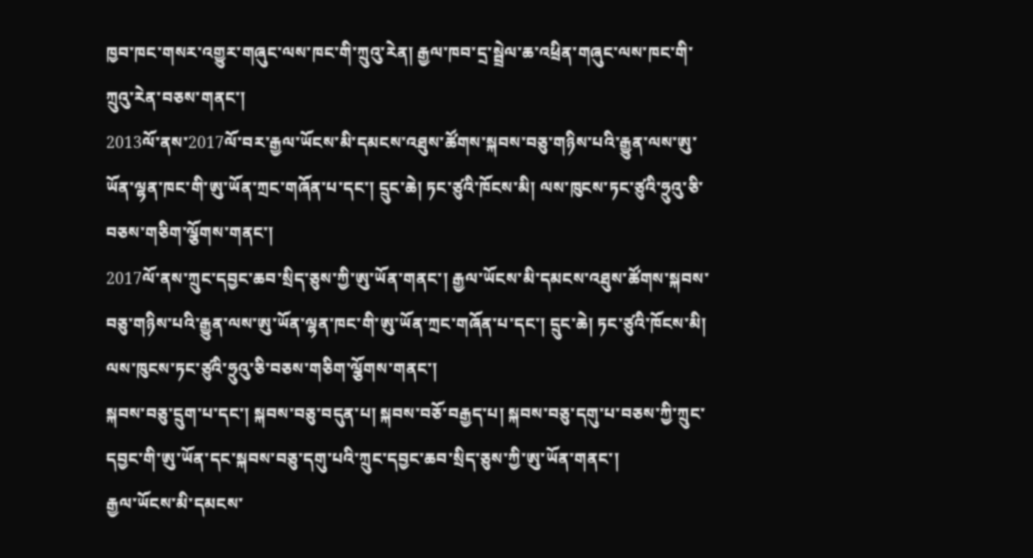ཁྱབ་ཁང་གསར་འགྱུར་གཞུང་ལས་ཁང་གི་ཀྲུའུ་རེན། རྒྱལ་ཁབ་དྲ་སྦྲེལ་ཆ་འཕྲིན་གཞུང་ལས་ཁང་གི་ཀྲུའུ་རེན་བཅས་གནང་།
2013ལོ་ནས་2017ལོ་བར་རྒྱལ་ཡོངས་མི་དམངས་འཐུས་ཚོགས་སྐབས་བཅུ་གཉིས་པའི་རྒྱུན་ལས་ཨུ་ཡོན་ལྷན་ཁང་གི་ཨུ་ཡོན་ཀྲང་གཞོན་པ་དང་། དྲུང་ཆེ། ཏང་ཙུའི་ཁོངས་མི། ལས་ཁུངས་ཏང་ཙུའི་ཧྲུའུ་ཅི་བཅས་གཅིག་ལྕོགས་གནང་།
2017ལོ་ནས་ཀྲུང་དབྱང་ཆབ་སྲིད་ཅུས་ཀྱི་ཨུ་ཡོན་གནང་། རྒྱལ་ཡོངས་མི་དམངས་འཐུས་ཚོགས་སྐབས་བཅུ་གཉིས་པའི་རྒྱུན་ལས་ཨུ་ཡོན་ལྷན་ཁང་གི་ཨུ་ཡོན་ཀྲང་གཞོན་པ་དང་། དྲུང་ཆེ། ཏང་ཙུའི་ཁོངས་མི། ལས་ཁུངས་ཏང་ཙུའི་ཧྲུའུ་ཅི་བཅས་གཅིག་ལྕོགས་གནང་།
སྐབས་བཅུ་དྲུག་པ་དང་། སྐབས་བཅུ་བདུན་པ། སྐབས་བཅོ་བརྒྱད་པ། སྐབས་བཅུ་དགུ་པ་བཅས་ཀྱི་ཀྲུང་དབྱང་གི་ཨུ་ཡོན་དང་སྐབས་བཅུ་དགུ་པའི་ཀྲུང་དབྱང་ཆབ་སྲིད་ཅུས་ཀྱི་ཨུ་ཡོན་གནང་།
རྒྱལ་ཡོངས་མི་དམངས་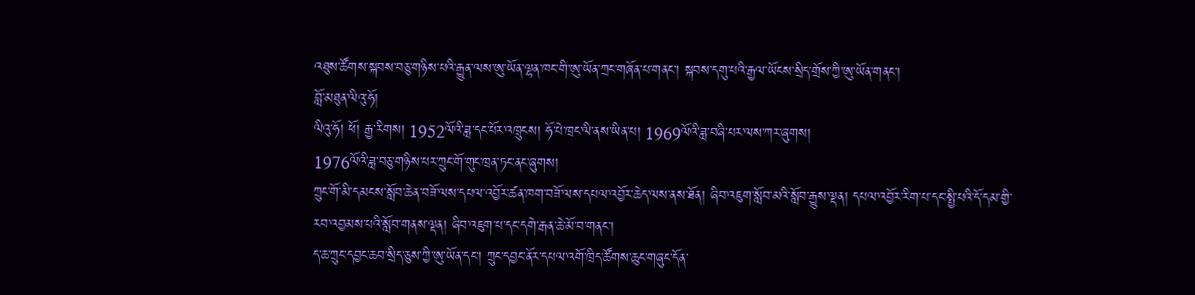འཐུས་ཚོགས་སྐབས་བཅུ་གཉིས་པའི་རྒྱུན་ལས་ཨུ་ཡོན་ལྷན་ཁང་གི་ཨུ་ཡོན་ཀྲང་གཞོན་པ་གནང་། སྐབས་དགུ་པའི་རྒྱལ་ཡོངས་སྲིད་གྲོས་ཀྱི་ཨུ་ཡོན་གནང་།
བློ་མཐུན་ལིའུ་ཧོ།
ལིའུ་ཧོ། ཕོ། རྒྱ་རིགས། 1952ལོའི་ཟླ་དང་པོར་འཁྲུངས། ཧོ་པེ་ཁྲང་ལི་ནས་ཡིན་པ། 1969ལོའི་ཟླ་བཞི་པར་ལས་ཀར་ཞུགས།
1976ལོའི་ཟླ་བཅུ་གཉིས་པར་ཀྲུང་གོ་གུང་ཁྲན་ཏང་ནང་ཞུགས།
ཀྲུང་གོ་མི་དམངས་སློབ་ཆེན་བཟོ་ལས་དཔལ་འབྱོར་ཚན་ཁག་བཟོ་ལས་དཔལ་འབྱོར་ཆེད་ལས་ནས་ཐོན། ཞིབ་འཇུག་སློབ་མའི་སློབ་རྒྱུས་ལྡན། དཔལ་འབྱོར་རིག་པ་དང་སྤྱི་པའི་དོ་དམ་གྱི་རབ་འབྱམས་པའི་སློབ་གནས་ལྡན། ཞིབ་འཇུག་པ་དང་དགེ་རྒན་ཆེ་མོ་བ་གནང་།
ད་ཆ་ཀྲུང་དབྱང་ཆབ་སྲིད་ཅུས་ཀྱི་ཨུ་ཡོན་དང་། ཀྲུང་དབྱང་ནོར་དཔལ་འགོ་ཁྲིད་ཚོགས་ཆུང་གཞུང་དོན་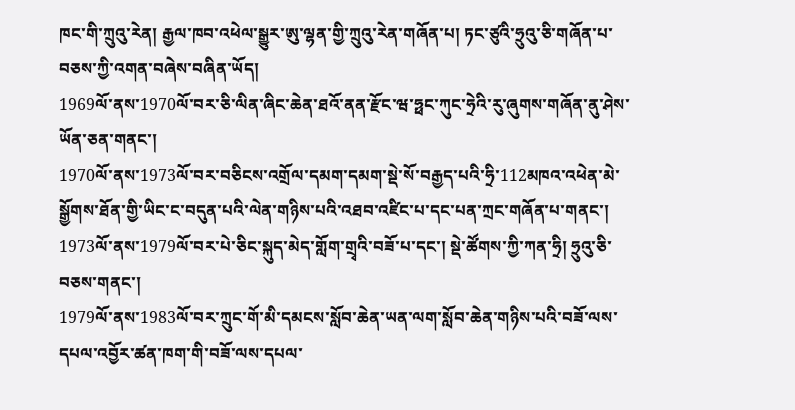ཁང་གི་ཀྲུའུ་རེན། རྒྱལ་ཁབ་འཕེལ་སྒྱུར་ཨུ་ལྷན་གྱི་ཀྲུའུ་རེན་གཞོན་པ། ཏང་ཙུའི་ཧྲུའུ་ཅི་གཞོན་པ་བཅས་ཀྱི་འགན་བཞེས་བཞིན་ཡོད།
1969ལོ་ནས་1970ལོ་བར་ཅི་ལིན་ཞིང་ཆེན་ཐའོ་ནན་རྫོང་ཝ་ཧྥང་ཀུང་ཧྲེའི་རུ་ཞུགས་གཞོན་ནུ་ཤེས་ཡོན་ཅན་གནང་།
1970ལོ་ནས་1973ལོ་བར་བཅིངས་འགྲོལ་དམག་དམག་སྡེ་སོ་བརྒྱད་པའི་ཧྲི་112མཁའ་འཕེན་མེ་སྒྱོགས་ཐོན་གྱི་ཡིང་ང་བདུན་པའི་ལེན་གཉིས་པའི་འཐབ་འཛིང་པ་དང་པན་ཀྲང་གཞོན་པ་གནང་།
1973ལོ་ནས་1979ལོ་བར་པེ་ཅིང་སྐུད་མེད་གློག་གྲྭའི་བཟོ་པ་དང་། སྡེ་ཚོགས་ཀྱི་ཀན་ཧྲི། ཧྲུའུ་ཅི་བཅས་གནང་།
1979ལོ་ནས་1983ལོ་བར་ཀྲུང་གོ་མི་དམངས་སློབ་ཆེན་ཡན་ལག་སློབ་ཆེན་གཉིས་པའི་བཟོ་ལས་དཔལ་འབྱོར་ཚན་ཁག་གི་བཟོ་ལས་དཔལ་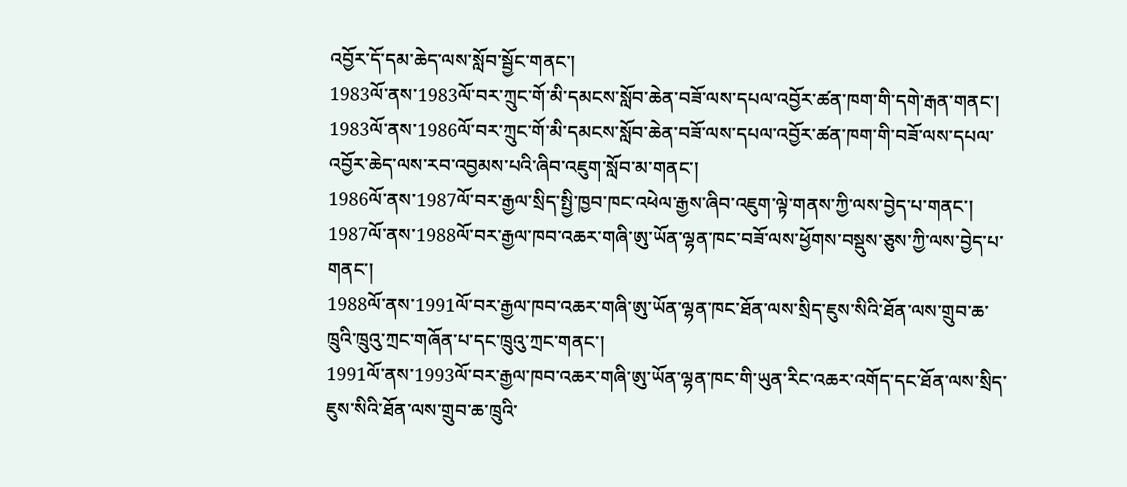འབྱོར་དོ་དམ་ཆེད་ལས་སློབ་སྦྱོང་གནང་།
1983ལོ་ནས་1983ལོ་བར་ཀྲུང་གོ་མི་དམངས་སློབ་ཆེན་བཟོ་ལས་དཔལ་འབྱོར་ཚན་ཁག་གི་དགེ་རྒན་གནང་།
1983ལོ་ནས་1986ལོ་བར་ཀྲུང་གོ་མི་དམངས་སློབ་ཆེན་བཟོ་ལས་དཔལ་འབྱོར་ཚན་ཁག་གི་བཟོ་ལས་དཔལ་འབྱོར་ཆེད་ལས་རབ་འབྱམས་པའི་ཞིབ་འཇུག་སློབ་མ་གནང་།
1986ལོ་ནས་1987ལོ་བར་རྒྱལ་སྲིད་སྤྱི་ཁྱབ་ཁང་འཕེལ་རྒྱས་ཞིབ་འཇུག་ལྟེ་གནས་ཀྱི་ལས་བྱེད་པ་གནང་།
1987ལོ་ནས་1988ལོ་བར་རྒྱལ་ཁབ་འཆར་གཞི་ཨུ་ཡོན་ལྷན་ཁང་བཟོ་ལས་ཕྱོགས་བསྡུས་ཅུས་ཀྱི་ལས་བྱེད་པ་གནང་།
1988ལོ་ནས་1991ལོ་བར་རྒྱལ་ཁབ་འཆར་གཞི་ཨུ་ཡོན་ལྷན་ཁང་ཐོན་ལས་སྲིད་ཇུས་སིའི་ཐོན་ལས་གྲུབ་ཆ་ཁྲུའི་ཁྲུའུ་ཀྲང་གཞོན་པ་དང་ཁྲུའུ་ཀྲང་གནང་།
1991ལོ་ནས་1993ལོ་བར་རྒྱལ་ཁབ་འཆར་གཞི་ཨུ་ཡོན་ལྷན་ཁང་གི་ཡུན་རིང་འཆར་འགོད་དང་ཐོན་ལས་སྲིད་ཇུས་སིའི་ཐོན་ལས་གྲུབ་ཆ་ཁྲུའི་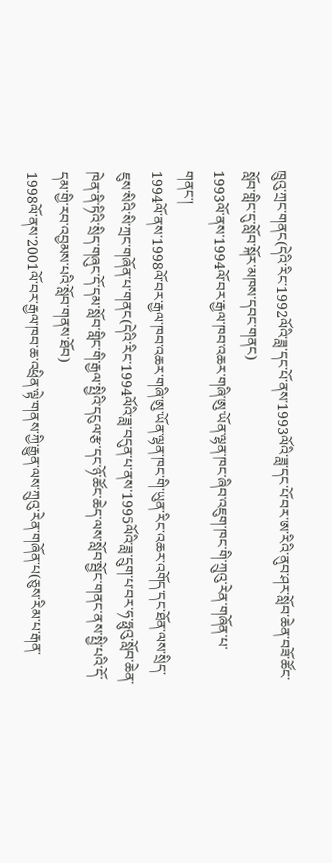ཁྲུའུ་ཀྲང་གནང(དེའི་རིང་1992ལོའི་ཟླ་དང་པོ་ནས་1993ལོའི་ཟླ་དང་པོ་བར་ཨ་རིའི་ནུབ་ཤར་སློབ་ཆེན་བཟོ་ཚོང་སློབ་གླིང་དུ་སློབ་སྐོར་མཁས་དབང་གནང)
1993ལོ་ནས་1994ལོ་བར་རྒྱལ་ཁབ་འཆར་གཞི་ཨུ་ཡོན་ལྷན་ཁང་ཞིབ་འཇུག་ཁང་གི་ཀྲུའུ་རེན་གཞོན་པ་གནང་།
1994ལོ་ནས་1998ལོ་བར་རྒྱལ་ཁབ་འཆར་གཞི་ཨུ་ཡོན་ལྷན་ཁང་གི་ཡུན་རིང་འཆར་འགོད་དང་ཐོན་ལས་སྲིད་ཇུས་སིའི་སི་ཀྲང་གཞོན་པ་གནང(དེའི་རིང་1994ལོའི་ཟླ་བདུན་པ་ནས་1995ལོའི་ཟླ་དྲུག་པ་བར་ཧ་ཧྥུའུ་སློབ་ཆེན་ཁེན་ནི་ཏིའི་སྲིད་གཞུང་དོ་དམ་སློབ་གླིང་གི་རྒྱལ་སྤྱིའི་དངུལ་རྩ་དང་ཉོ་ཚོང་ཆེད་ལས་སློབ་སྦྱོང་གནང་ནས་སྤྱི་པའི་དོ་དམ་གྱི་རབ་འབྱམས་པའི་སློབ་གནས་ཐོབ)
1998ལོ་ནས་2001ལོ་བར་རྒྱལ་ཁབ་ཆ་འཕྲིན་ལྟེ་གནས་ཀྱི་རྒྱུན་ལས་ཀྲུའུ་རེན་གཞོན་པ(ཅུས་རིམ་པ་རྒན་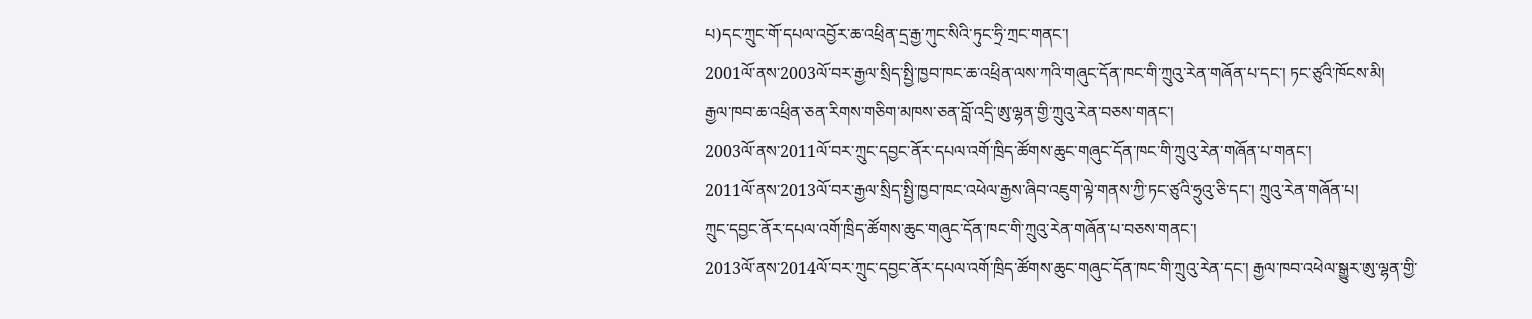པ)དང་ཀྲུང་གོ་དཔལ་འབྱོར་ཆ་འཕྲིན་དྲ་རྒྱ་ཀུང་སིའི་ཏུང་ཧྲི་ཀྲང་གནང་།
2001ལོ་ནས་2003ལོ་བར་རྒྱལ་སྲིད་སྤྱི་ཁྱབ་ཁང་ཆ་འཕྲིན་ལས་ཀའི་གཞུང་དོན་ཁང་གི་ཀྲུའུ་རེན་གཞོན་པ་དང་། ཏང་ཙུའི་ཁོངས་མི།
རྒྱལ་ཁབ་ཆ་འཕྲིན་ཅན་རིགས་གཅིག་མཁས་ཅན་བློ་འདྲི་ཨུ་ལྷན་གྱི་ཀྲུའུ་རེན་བཅས་གནང་།
2003ལོ་ནས་2011ལོ་བར་ཀྲུང་དབྱང་ནོར་དཔལ་འགོ་ཁྲིད་ཚོགས་ཆུང་གཞུང་དོན་ཁང་གི་ཀྲུའུ་རེན་གཞོན་པ་གནང་།
2011ལོ་ནས་2013ལོ་བར་རྒྱལ་སྲིད་སྤྱི་ཁྱབ་ཁང་འཕེལ་རྒྱས་ཞིབ་འཇུག་ལྟེ་གནས་ཀྱི་ཏང་ཙུའི་ཧྲུའུ་ཅི་དང་། ཀྲུའུ་རེན་གཞོན་པ།
ཀྲུང་དབྱང་ནོར་དཔལ་འགོ་ཁྲིད་ཚོགས་ཆུང་གཞུང་དོན་ཁང་གི་ཀྲུའུ་རེན་གཞོན་པ་བཅས་གནང་།
2013ལོ་ནས་2014ལོ་བར་ཀྲུང་དབྱང་ནོར་དཔལ་འགོ་ཁྲིད་ཚོགས་ཆུང་གཞུང་དོན་ཁང་གི་ཀྲུའུ་རེན་དང་། རྒྱལ་ཁབ་འཕེལ་སྒྱུར་ཨུ་ལྷན་གྱི་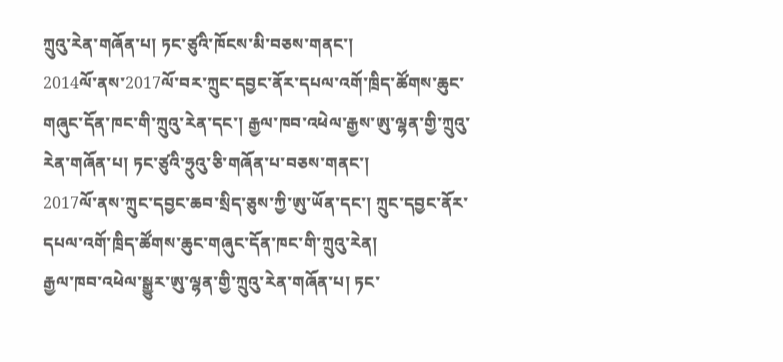ཀྲུའུ་རེན་གཞོན་པ། ཏང་ཙུའི་ཁོངས་མི་བཅས་གནང་།
2014ལོ་ནས་2017ལོ་བར་ཀྲུང་དབྱང་ནོར་དཔལ་འགོ་ཁྲིད་ཚོགས་ཆུང་གཞུང་དོན་ཁང་གི་ཀྲུའུ་རེན་དང་། རྒྱལ་ཁབ་འཕེལ་རྒྱས་ཨུ་ལྷན་གྱི་ཀྲུའུ་རེན་གཞོན་པ། ཏང་ཙུའི་ཧྲུའུ་ཅི་གཞོན་པ་བཅས་གནང་།
2017ལོ་ནས་ཀྲུང་དབྱང་ཆབ་སྲིད་ཅུས་ཀྱི་ཨུ་ཡོན་དང་། ཀྲུང་དབྱང་ནོར་དཔལ་འགོ་ཁྲིད་ཚོགས་ཆུང་གཞུང་དོན་ཁང་གི་ཀྲུའུ་རེན།
རྒྱལ་ཁབ་འཕེལ་སྒྱུར་ཨུ་ལྷན་གྱི་ཀྲུའུ་རེན་གཞོན་པ། ཏང་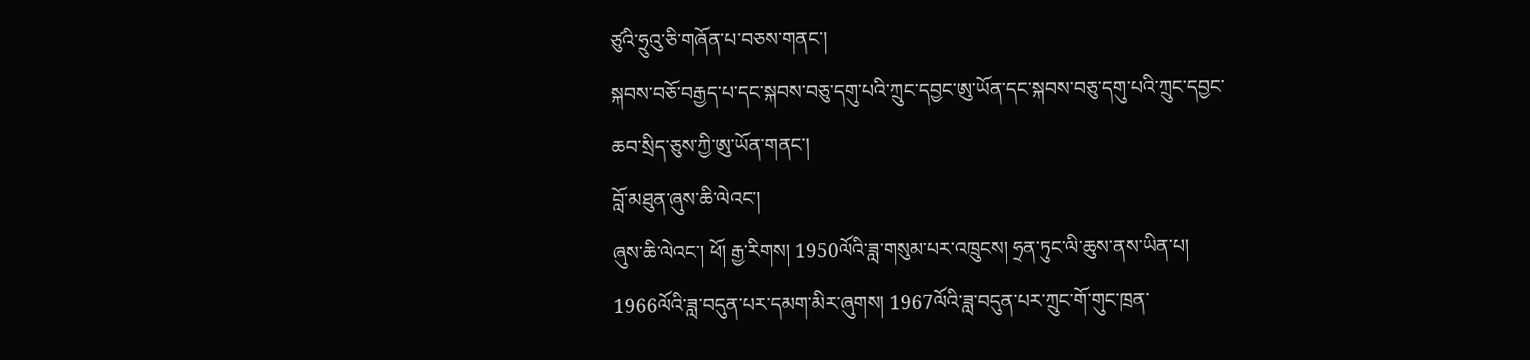ཙུའི་ཧྲུའུ་ཅི་གཞོན་པ་བཅས་གནང་།
སྐབས་བཅོ་བརྒྱད་པ་དང་སྐབས་བཅུ་དགུ་པའི་ཀྲུང་དབྱང་ཨུ་ཡོན་དང་སྐབས་བཅུ་དགུ་པའི་ཀྲུང་དབྱང་ཆབ་སྲིད་ཅུས་ཀྱི་ཨུ་ཡོན་གནང་།
བློ་མཐུན་ཞུས་ཆི་ལེའང་།
ཞུས་ཆི་ལེའང་། ཕོ། རྒྱ་རིགས། 1950ལོའི་ཟླ་གསུམ་པར་འཁྲུངས། ཧྲན་ཏུང་ལི་ཆུས་ནས་ཡིན་པ། 1966ལོའི་ཟླ་བདུན་པར་དམག་མིར་ཞུགས། 1967ལོའི་ཟླ་བདུན་པར་ཀྲུང་གོ་གུང་ཁྲན་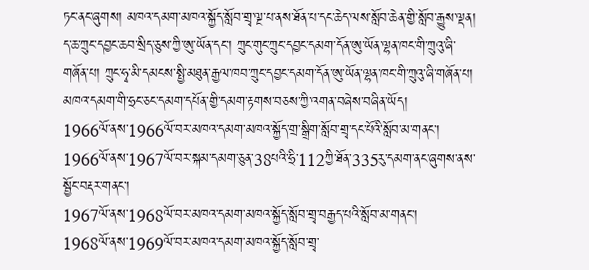ཏང་ནང་ཞུགས། མཁའ་དམག་མཁའ་སྐྱོད་སློབ་གྲྭ་ལྔ་པ་ནས་ཐོན་པ་དང་ཆེད་ལས་སློབ་ཆེན་གྱི་སློབ་རྒྱུས་ལྡན།
ད་ཆ་ཀྲུང་དབྱང་ཆབ་སྲིད་ཅུས་ཀྱི་ཨུ་ཡོན་དང་། ཀྲུང་གུང་ཀྲུང་དབྱང་དམག་དོན་ཨུ་ཡོན་ལྷན་ཁང་གི་ཀྲུའུ་ཞི་གཞོན་པ། ཀྲུང་ཧྭ་མི་དམངས་སྤྱི་མཐུན་རྒྱལ་ཁབ་ཀྲུང་དབྱང་དམག་དོན་ཨུ་ཡོན་ལྷན་ཁང་གི་ཀྲུའུ་ཞི་གཞོན་པ། མཁའ་དམག་གི་ཧྲང་ཅང་དམག་དཔོན་གྱི་དམག་རྟགས་བཅས་ཀྱི་འགན་བཞེས་བཞིན་ཡོད།
1966ལོ་ནས་1966ལོ་བར་མཁའ་དམག་མཁའ་སྐྱོད་གྲ་སྒྲིག་སློབ་གྲྭ་དང་པོའི་སློབ་མ་གནང་།
1966ལོ་ནས་1967ལོ་བར་སྐམ་དམག་ཅུན་38པའི་ཧྲི་112ཀྱི་ཐོན་335རུ་དམག་ནང་ཞུགས་ནས་སྦྱོང་བརྡར་གནང་།
1967ལོ་ནས་1968ལོ་བར་མཁའ་དམག་མཁའ་སྐྱོད་སློབ་གྲྭ་བརྒྱད་པའི་སློབ་མ་གནང་།
1968ལོ་ནས་1969ལོ་བར་མཁའ་དམག་མཁའ་སྐྱོད་སློབ་གྲྭ་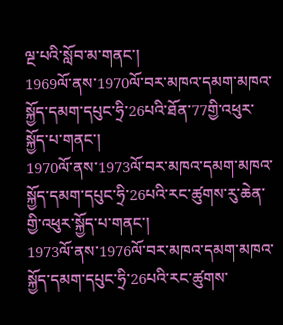ལྔ་པའི་སློབ་མ་གནང་།
1969ལོ་ནས་1970ལོ་བར་མཁའ་དམག་མཁའ་སྐྱོད་དམག་དཔུང་ཧྲི་26པའི་ཐོན་77གྱི་འཕུར་སྐྱོད་པ་གནང་།
1970ལོ་ནས་1973ལོ་བར་མཁའ་དམག་མཁའ་སྐྱོད་དམག་དཔུང་ཧྲི་26པའི་རང་ཚུགས་རུ་ཆེན་གྱི་འཕུར་སྐྱོད་པ་གནང་།
1973ལོ་ནས་1976ལོ་བར་མཁའ་དམག་མཁའ་སྐྱོད་དམག་དཔུང་ཧྲི་26པའི་རང་ཚུགས་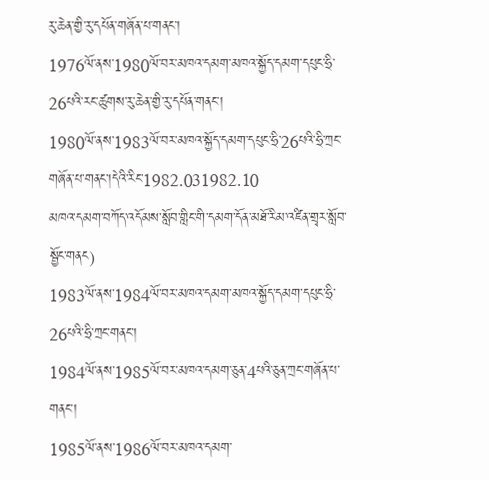རུ་ཆེན་གྱི་རུ་དཔོན་གཞོན་པ་གནང་།
1976ལོ་ནས་1980ལོ་བར་མཁའ་དམག་མཁའ་སྐྱོད་དམག་དཔུང་ཧྲི་26པའི་རང་ཚུགས་རུ་ཆེན་གྱི་རུ་དཔོན་གནང་།
1980ལོ་ནས་1983ལོ་བར་མཁའ་སྐྱོད་དམག་དཔུང་ཧྲི་26པའི་ཧྲི་ཀྲང་གཞོན་པ་གནང་།དེའི་རིང་1982.031982.10
མཁའ་དམག་བཀོད་འདོམས་སློབ་གླིང་གི་དམག་དོན་མཐོ་རིམ་འཛིན་གྲྭར་སློབ་སྦྱོང་གནང)
1983ལོ་ནས་1984ལོ་བར་མཁའ་དམག་མཁའ་སྐྱོད་དམག་དཔུང་ཧྲི་26པའི་ཧྲི་ཀྲང་གནང་།
1984ལོ་ནས་1985ལོ་བར་མཁའ་དམག་ཅུན་4པའི་ཅུན་ཀྲང་གཞོན་པ་གནང་།
1985ལོ་ནས་1986ལོ་བར་མཁའ་དམག་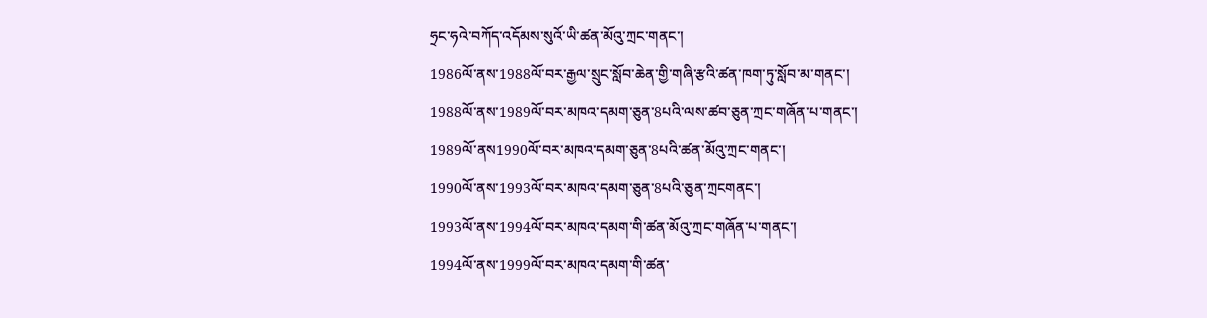ཧྲང་ཧའེ་བཀོད་འདོམས་སུའོ་ཡི་ཚན་མོའུ་ཀྲང་གནང་།
1986ལོ་ནས་1988ལོ་བར་རྒྱལ་སྲུང་སློབ་ཆེན་གྱི་གཞི་རྩའི་ཚན་ཁག་ཏུ་སློབ་མ་གནང་།
1988ལོ་ནས་1989ལོ་བར་མཁའ་དམག་ཅུན་8པའི་ལས་ཚབ་ཅུན་ཀྲང་གཞོན་པ་གནང་།
1989ལོ་ནས1990ལོ་བར་མཁའ་དམག་ཅུན་8པའི་ཚན་མོའུ་ཀྲང་གནང་།
1990ལོ་ནས་1993ལོ་བར་མཁའ་དམག་ཅུན་8པའི་ཅུན་ཀྲངགནང་།
1993ལོ་ནས་1994ལོ་བར་མཁའ་དམག་གི་ཚན་མོའུ་ཀྲང་གཞོན་པ་གནང་།
1994ལོ་ནས་1999ལོ་བར་མཁའ་དམག་གི་ཚན་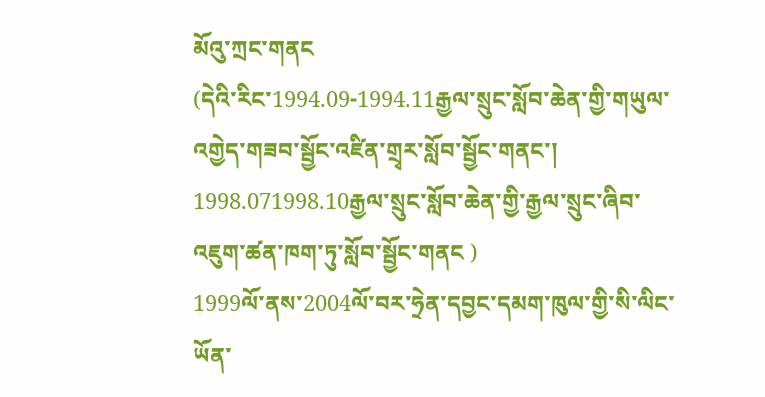མོའུ་ཀྲང་གནང
(དེའི་རིང་1994.09-1994.11རྒྱལ་སྲུང་སློབ་ཆེན་གྱི་གཡུལ་འགྱེད་གཟབ་སྦྱོང་འཛིན་གྲྭར་སློབ་སྦྱོང་གནང་། 1998.071998.10རྒྱལ་སྲུང་སློབ་ཆེན་གྱི་རྒྱལ་སྲུང་ཞིབ་འཇུག་ཚན་ཁག་ཏུ་སློབ་སྦྱོང་གནང )
1999ལོ་ནས་2004ལོ་བར་ཧྲེན་དབྱང་དམག་ཁུལ་གྱི་སི་ལིང་ཡོན་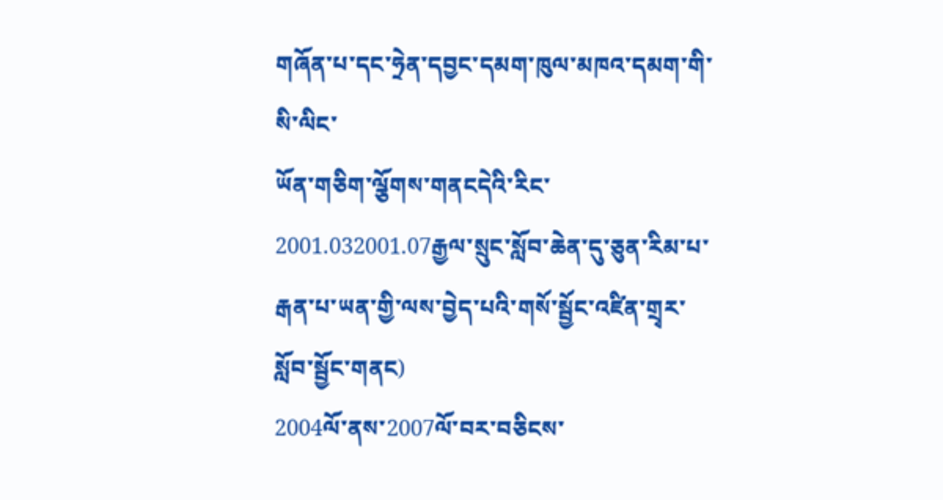གཞོན་པ་དང་ཧྲེན་དབྱང་དམག་ཁུལ་མཁའ་དམག་གི་སི་ལིང་
ཡོན་གཅིག་ལྕོགས་གནངདེའི་རིང་2001.032001.07རྒྱལ་སྲུང་སློབ་ཆེན་དུ་ཅུན་རིམ་པ་རྒན་པ་ཡན་གྱི་ལས་བྱེད་པའི་གསོ་སྦྱོང་འཛིན་གྲྭར་སློབ་སྦྱོང་གནང)
2004ལོ་ནས་2007ལོ་བར་བཅིངས་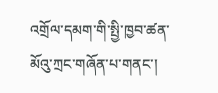འགྲོལ་དམག་གི་སྤྱི་ཁྱབ་ཚན་མོའུ་ཀྲང་གཞོན་པ་གནང་།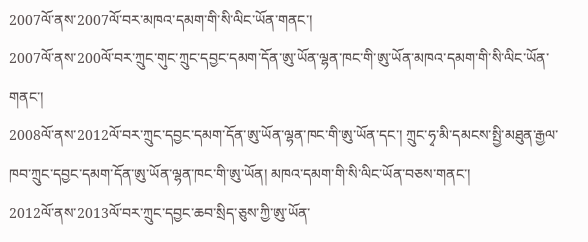2007ལོ་ནས་2007ལོ་བར་མཁའ་དམག་གི་སི་ལིང་ཡོན་གནང་།
2007ལོ་ནས་200ལོ་བར་ཀྲུང་གུང་ཀྲུང་དབྱང་དམག་དོན་ཨུ་ཡོན་ལྷན་ཁང་གི་ཨུ་ཡོན་མཁའ་དམག་གི་སི་ལིང་ཡོན་གནང་།
2008ལོ་ནས་2012ལོ་བར་ཀྲུང་དབྱང་དམག་དོན་ཨུ་ཡོན་ལྷན་ཁང་གི་ཨུ་ཡོན་དང་། ཀྲུང་ཧྭ་མི་དམངས་སྤྱི་མཐུན་རྒྱལ་ཁབ་ཀྲུང་དབྱང་དམག་དོན་ཨུ་ཡོན་ལྷན་ཁང་གི་ཨུ་ཡོན། མཁའ་དམག་གི་སི་ལིང་ཡོན་བཅས་གནང་།
2012ལོ་ནས་2013ལོ་བར་ཀྲུང་དབྱང་ཆབ་སྲིད་ཅུས་ཀྱི་ཨུ་ཡོན་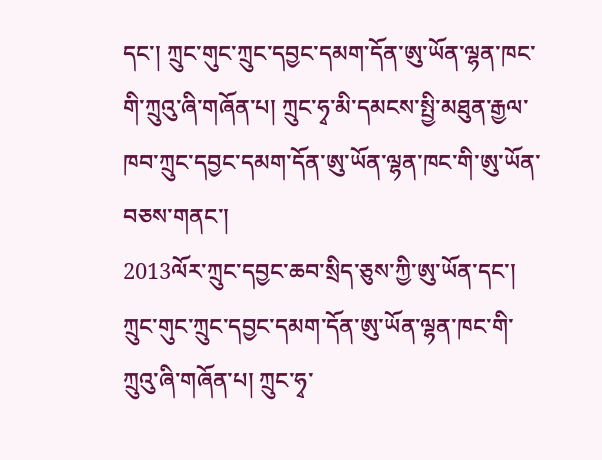དང་། ཀྲུང་གུང་ཀྲུང་དབྱང་དམག་དོན་ཨུ་ཡོན་ལྷན་ཁང་གི་ཀྲུའུ་ཞི་གཞོན་པ། ཀྲུང་ཧྭ་མི་དམངས་སྤྱི་མཐུན་རྒྱལ་ཁབ་ཀྲུང་དབྱང་དམག་དོན་ཨུ་ཡོན་ལྷན་ཁང་གི་ཨུ་ཡོན་བཅས་གནང་།
2013ལོར་ཀྲུང་དབྱང་ཆབ་སྲིད་ཅུས་ཀྱི་ཨུ་ཡོན་དང་། ཀྲུང་གུང་ཀྲུང་དབྱང་དམག་དོན་ཨུ་ཡོན་ལྷན་ཁང་གི་ཀྲུའུ་ཞི་གཞོན་པ། ཀྲུང་ཧྭ་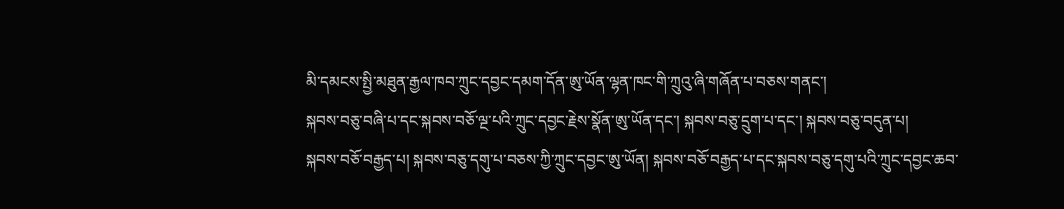མི་དམངས་སྤྱི་མཐུན་རྒྱལ་ཁབ་ཀྲུང་དབྱང་དམག་དོན་ཨུ་ཡོན་ལྷན་ཁང་གི་ཀྲུའུ་ཞི་གཞོན་པ་བཅས་གནང་།
སྐབས་བཅུ་བཞི་པ་དང་སྐབས་བཅོ་ལྔ་པའི་ཀྲུང་དབྱང་རྗེས་སྣོན་ཨུ་ཡོན་དང་། སྐབས་བཅུ་དྲུག་པ་དང་། སྐབས་བཅུ་བདུན་པ།
སྐབས་བཅོ་བརྒྱད་པ། སྐབས་བཅུ་དགུ་པ་བཅས་ཀྱི་ཀྲུང་དབྱང་ཨུ་ཡོན། སྐབས་བཅོ་བརྒྱད་པ་དང་སྐབས་བཅུ་དགུ་པའི་ཀྲུང་དབྱང་ཆབ་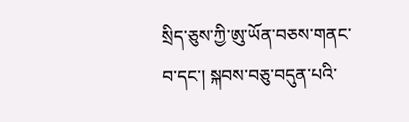སྲིད་ཅུས་ཀྱི་ཨུ་ཡོན་བཅས་གནང་བ་དང་། སྐབས་བཅུ་བདུན་པའི་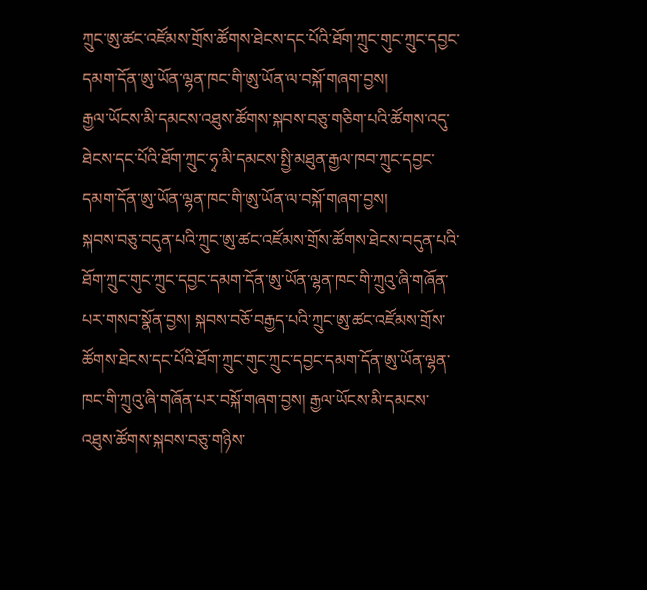ཀྲུང་ཨུ་ཚང་འཛོམས་གྲོས་ཚོགས་ཐེངས་དང་པོའི་ཐོག་ཀྲུང་གུང་ཀྲུང་དབྱང་དམག་དོན་ཨུ་ཡོན་ལྷན་ཁང་གི་ཨུ་ཡོན་ལ་བསྐོ་གཞག་བྱས།
རྒྱལ་ཡོངས་མི་དམངས་འཐུས་ཚོགས་སྐབས་བཅུ་གཅིག་པའི་ཚོགས་འདུ་ཐེངས་དང་པོའི་ཐོག་ཀྲུང་ཧྭ་མི་དམངས་སྤྱི་མཐུན་རྒྱལ་ཁབ་ཀྲུང་དབྱང་དམག་དོན་ཨུ་ཡོན་ལྷན་ཁང་གི་ཨུ་ཡོན་ལ་བསྐོ་གཞག་བྱས།
སྐབས་བཅུ་བདུན་པའི་ཀྲུང་ཨུ་ཚང་འཛོམས་གྲོས་ཚོགས་ཐེངས་བདུན་པའི་ཐོག་ཀྲུང་གུང་ཀྲུང་དབྱང་དམག་དོན་ཨུ་ཡོན་ལྷན་ཁང་གི་ཀྲུའུ་ཞི་གཞོན་པར་གསབ་སྣོན་བྱས། སྐབས་བཅོ་བརྒྱད་པའི་ཀྲུང་ཨུ་ཚང་འཛོམས་གྲོས་ཚོགས་ཐེངས་དང་པོའི་ཐོག་ཀྲུང་གུང་ཀྲུང་དབྱང་དམག་དོན་ཨུ་ཡོན་ལྷན་ཁང་གི་ཀྲུའུ་ཞི་གཞོན་པར་བསྐོ་གཞག་བྱས། རྒྱལ་ཡོངས་མི་དམངས་འཐུས་ཚོགས་སྐབས་བཅུ་གཉིས་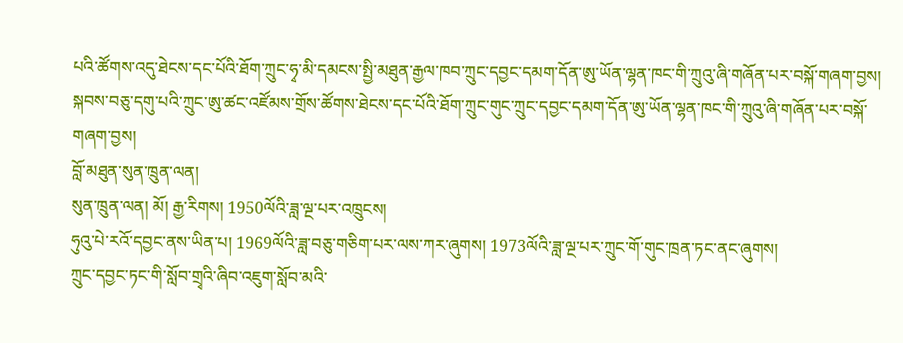པའི་ཚོགས་འདུ་ཐེངས་དང་པོའི་ཐོག་ཀྲུང་ཧྭ་མི་དམངས་སྤྱི་མཐུན་རྒྱལ་ཁབ་ཀྲུང་དབྱང་དམག་དོན་ཨུ་ཡོན་ལྷན་ཁང་གི་ཀྲུའུ་ཞི་གཞོན་པར་བསྐོ་གཞག་བྱས། སྐབས་བཅུ་དགུ་པའི་ཀྲུང་ཨུ་ཚང་འཛོམས་གྲོས་ཚོགས་ཐེངས་དང་པོའི་ཐོག་ཀྲུང་གུང་ཀྲུང་དབྱང་དམག་དོན་ཨུ་ཡོན་ལྷན་ཁང་གི་ཀྲུའུ་ཞི་གཞོན་པར་བསྐོ་གཞག་བྱས།
བློ་མཐུན་སུན་ཁྲུན་ལན།
སུན་ཁྲུན་ལན། མོ། རྒྱ་རིགས། 1950ལོའི་ཟླ་ལྔ་པར་འཁྲུངས།
ཧུའུ་པེ་རའོ་དབྱང་ནས་ཡིན་པ། 1969ལོའི་ཟླ་བཅུ་གཅིག་པར་ལས་ཀར་ཞུགས། 1973ལོའི་ཟླ་ལྔ་པར་ཀྲུང་གོ་གུང་ཁྲན་ཏང་ནང་ཞུགས།
ཀྲུང་དབྱང་ཏང་གི་སློབ་གྲྭའི་ཞིབ་འཇུག་སློབ་མའི་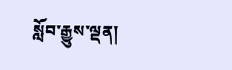སློབ་རྒྱུས་ལྡན།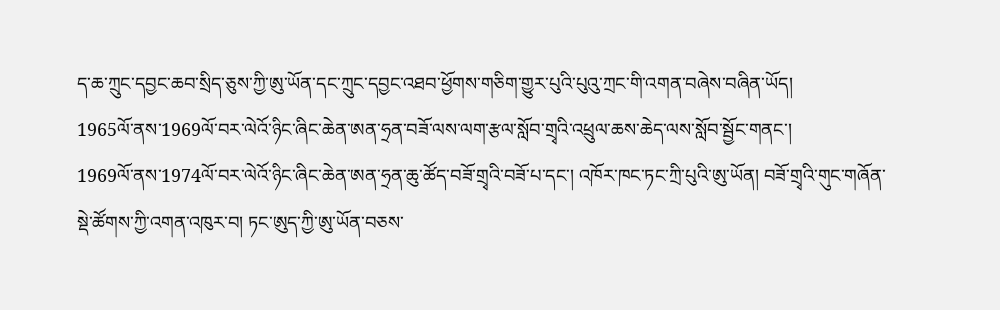ད་ཆ་ཀྲུང་དབྱང་ཆབ་སྲིད་ཅུས་ཀྱི་ཨུ་ཡོན་དང་ཀྲུང་དབྱང་འཐབ་ཕྱོགས་གཅིག་གྱུར་པུའི་པུའུ་ཀྲང་གི་འགན་བཞེས་བཞིན་ཡོད།
1965ལོ་ནས་1969ལོ་བར་ལེའོ་ཉིང་ཞིང་ཆེན་ཨན་ཧྲན་བཟོ་ལས་ལག་རྩལ་སློབ་གྲྭའི་འཕྲུལ་ཆས་ཆེད་ལས་སློབ་སྦྱོང་གནང་།
1969ལོ་ནས་1974ལོ་བར་ལེའོ་ཉིང་ཞིང་ཆེན་ཨན་ཧྲན་ཆུ་ཚོད་བཟོ་གྲྭའི་བཟོ་པ་དང་། འཁོར་ཁང་ཏང་ཀྲི་པུའི་ཨུ་ཡོན། བཟོ་གྲྭའི་གུང་གཞོན་སྡེ་ཚོགས་ཀྱི་འགན་འཁུར་བ། ཏང་ཨུད་ཀྱི་ཨུ་ཡོན་བཅས་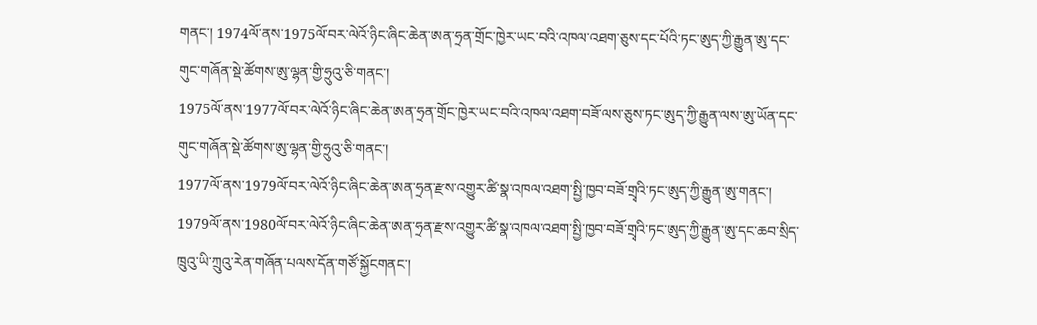གནང་། 1974ལོ་ནས་1975ལོ་བར་ལེའོ་ཉིང་ཞིང་ཆེན་ཨན་ཧྲན་གྲོང་ཁྱེར་ཡང་བའི་འཁལ་འཐག་ཅུས་དང་པོའི་ཏང་ཨུད་ཀྱི་རྒྱུན་ཨུ་དང་
གུང་གཞོན་སྡེ་ཚོགས་ཨུ་ལྷན་གྱི་ཧྲུའུ་ཅི་གནང་།
1975ལོ་ནས་1977ལོ་བར་ལེའོ་ཉིང་ཞིང་ཆེན་ཨན་ཧྲན་གྲོང་ཁྱེར་ཡང་བའི་འཁལ་འཐག་བཟོ་ལས་ཅུས་ཏང་ཨུད་ཀྱི་རྒྱུན་ལས་ཨུ་ཡོན་དང་གུང་གཞོན་སྡེ་ཚོགས་ཨུ་ལྷན་གྱི་ཧྲུའུ་ཅི་གནང་།
1977ལོ་ནས་1979ལོ་བར་ལེའོ་ཉིང་ཞིང་ཆེན་ཨན་ཧྲན་རྫས་འགྱུར་ཚི་སྣ་འཁལ་འཐག་སྤྱི་ཁྱབ་བཟོ་གྲྭའི་ཏང་ཨུད་ཀྱི་རྒྱུན་ཨུ་གནང་།
1979ལོ་ནས་1980ལོ་བར་ལེའོ་ཉིང་ཞིང་ཆེན་ཨན་ཧྲན་རྫས་འགྱུར་ཚི་སྣ་འཁལ་འཐག་སྤྱི་ཁྱབ་བཟོ་གྲྭའི་ཏང་ཨུད་ཀྱི་རྒྱུན་ཨུ་དང་ཆབ་སྲིད་ཁྲུའུ་ཡི་ཀྲུའུ་རེན་གཞོན་པལས་དོན་གཙོ་སྐྱོངགནང་།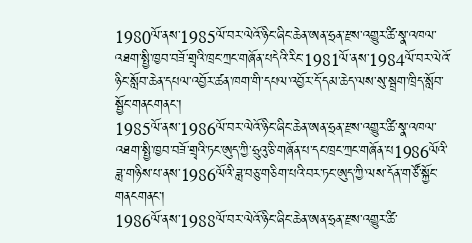1980ལོ་ནས་1985ལོ་བར་ལེའོ་ཉིང་ཞིང་ཆེན་ཨན་ཧྲན་རྫས་འགྱུར་ཚི་སྣ་འཁལ་འཐག་སྤྱི་ཁྱབ་བཟོ་གྲྭའི་ཁྲང་ཀྲང་གཞོན་པདེའི་རིང་1981ལོ་ནས་1984ལོ་བར་ལེའོ་ཉིང་སློབ་ཆེན་དཔལ་འབྱོར་ཚན་ཁག་གི་དཔལ་འབྱོར་དོ་དམ་ཆེད་ལས་སུ་སྦྲག་ཁྲིད་སློབ་སྦྱོང་གནངགནང་།
1985ལོ་ནས་1986ལོ་བར་ལེའོ་ཉིང་ཞིང་ཆེན་ཨན་ཧྲན་རྫས་འགྱུར་ཚི་སྣ་འཁལ་འཐག་སྤྱི་ཁྱབ་བཟོ་གྲྭའི་ཏང་ཨུད་ཀྱི་ཧྲུའུ་ཅི་གཞོན་པ་དང་ཁྲང་ཀྲང་གཞོན་པ1986ལོའི་ཟླ་གཉིས་པ་ནས་1986ལོའི་ཟླ་བཅུ་གཅིག་པའི་བར་ཏང་ཨུད་ཀྱི་ལས་དོན་གཙོ་སྐྱོང་གནངགནང་།
1986ལོ་ནས་1988ལོ་བར་ལེའོ་ཉིང་ཞིང་ཆེན་ཨན་ཧྲན་རྫས་འགྱུར་ཚི་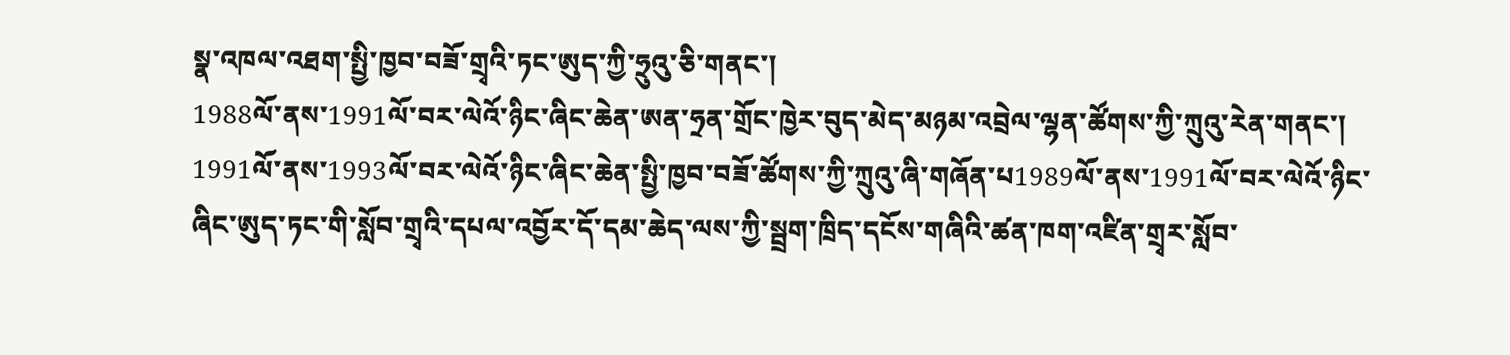སྣ་འཁལ་འཐག་སྤྱི་ཁྱབ་བཟོ་གྲྭའི་ཏང་ཨུད་ཀྱི་ཧྲུའུ་ཅི་གནང་།
1988ལོ་ནས་1991ལོ་བར་ལེའོ་ཉིང་ཞིང་ཆེན་ཨན་ཧྲན་གྲོང་ཁྱེར་བུད་མེད་མཉམ་འབྲེལ་ལྷན་ཚོགས་ཀྱི་ཀྲུའུ་རེན་གནང་།
1991ལོ་ནས་1993ལོ་བར་ལེའོ་ཉིང་ཞིང་ཆེན་སྤྱི་ཁྱབ་བཟོ་ཚོགས་ཀྱི་ཀྲུའུ་ཞི་གཞོན་པ1989ལོ་ནས་1991ལོ་བར་ལེའོ་ཉིང་ཞིང་ཨུད་ཏང་གི་སློབ་གྲྭའི་དཔལ་འབྱོར་དོ་དམ་ཆེད་ལས་ཀྱི་སྦྲག་ཁྲིད་དངོས་གཞིའི་ཚན་ཁག་འཛིན་གྲྭར་སློབ་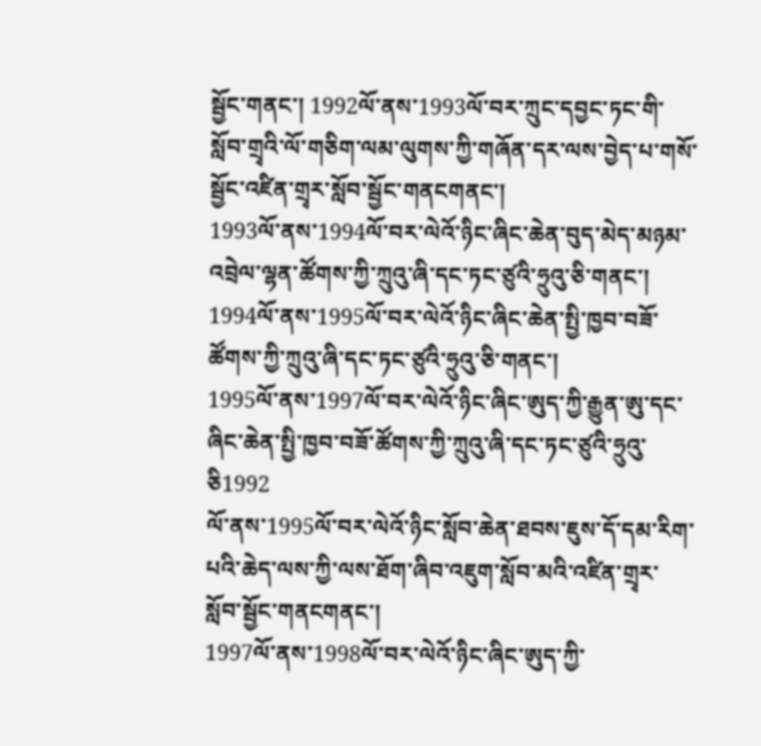སྦྱོང་གནང་། 1992ལོ་ནས་1993ལོ་བར་ཀྲུང་དབྱང་ཏང་གི་སློབ་གྲྭའི་ལོ་གཅིག་ལམ་ལུགས་ཀྱི་གཞོན་དར་ལས་བྱེད་པ་གསོ་སྦྱོང་འཛིན་གྲྭར་སློབ་སྦྱོང་གནངགནང་།
1993ལོ་ནས་1994ལོ་བར་ལེའོ་ཉིང་ཞིང་ཆེན་བུད་མེད་མཉམ་འབྲེལ་ལྷན་ཚོགས་ཀྱི་ཀྲུའུ་ཞི་དང་ཏང་ཙུའི་ཧྲུའུ་ཅི་གནང་།
1994ལོ་ནས་1995ལོ་བར་ལེའོ་ཉིང་ཞིང་ཆེན་སྤྱི་ཁྱབ་བཟོ་ཚོགས་ཀྱི་ཀྲུའུ་ཞི་དང་ཏང་ཙུའི་ཧྲུའུ་ཅི་གནང་།
1995ལོ་ནས་1997ལོ་བར་ལེའོ་ཉིང་ཞིང་ཨུད་ཀྱི་རྒྱུན་ཨུ་དང་ཞིང་ཆེན་སྤྱི་ཁྱབ་བཟོ་ཚོགས་ཀྱི་ཀྲུའུ་ཞི་དང་ཏང་ཙུའི་ཧྲུའུ་ཅི1992
ལོ་ནས་1995ལོ་བར་ལེའོ་ཉིང་སློབ་ཆེན་ཐབས་ཇུས་དོ་དམ་རིག་པའི་ཆེད་ལས་ཀྱི་ལས་ཐོག་ཞིབ་འཇུག་སློབ་མའི་འཛིན་གྲྭར་སློབ་སྦྱོང་གནངགནང་།
1997ལོ་ནས་1998ལོ་བར་ལེའོ་ཉིང་ཞིང་ཨུད་ཀྱི་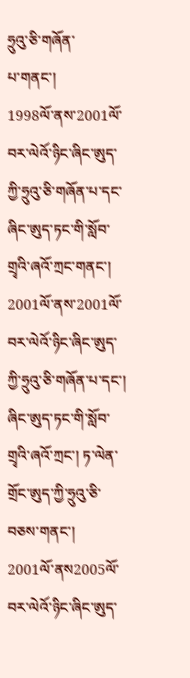ཧྲུའུ་ཅི་གཞོན་
པ་གནང་།
1998ལོ་ནས་2001ལོ་བར་ལེའོ་ཉིང་ཞིང་ཨུད་ཀྱི་ཧྲུའུ་ཅི་གཞོན་པ་དང་ཞིང་ཨུད་ཏང་གི་སློབ་གྲྭའི་ཞའོ་ཀྲང་གནང་།
2001ལོ་ནས་2001ལོ་བར་ལེའོ་ཉིང་ཞིང་ཨུད་ཀྱི་ཧྲུའུ་ཅི་གཞོན་པ་དང་། ཞིང་ཨུད་ཏང་གི་སློབ་གྲྭའི་ཞའོ་ཀྲང་། ཏ་ལེན་གྲོང་ཨུད་ཀྱི་ཧྲུའུ་ཅི་བཅས་གནང་།
2001ལོ་ནས2005ལོ་བར་ལེའོ་ཉིང་ཞིང་ཨུད་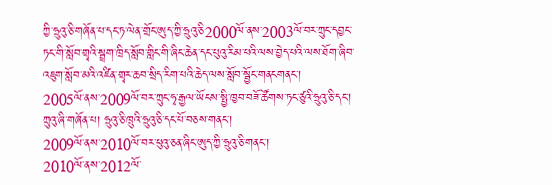ཀྱི་ཧྲུའུ་ཅི་གཞོན་པ་དང་ཏ་ལེན་གྲོང་ཨུད་ཀྱི་ཧྲུའུ་ཅི2000ལོ་ནས་2003ལོ་བར་ཀྲུང་དབྱང་ཏང་གི་སློབ་གྲྭའི་སྦྲག་ཁྲིད་སློབ་གླིང་གི་ཞིང་ཆེན་དང་པུའུ་རིམ་པའི་ལས་བྱེད་པའི་ལས་ཐོག་ཞིབ་འཇུག་སློབ་མའི་འཛིན་གྲྭར་ཆབ་སྲིད་རིག་པའི་ཆེད་ལས་སློབ་སྦྱོང་གནངགནང་།
2005ལོ་ནས་2009ལོ་བར་ཀྲུང་ཧྭ་རྒྱལ་ཡོངས་སྤྱི་ཁྱབ་བཟོ་ཚོགས་ཏང་ཙུའི་ཧྲུའུ་ཅི་དང་། ཀྲུའུ་ཞི་གཞོན་པ། ཧྲུའུ་ཅི་ཁྲུའི་ཧྲུའུ་ཅི་དང་པོ་བཅས་གནང་།
2009ལོ་ནས་2010ལོ་བར་ཕུའུ་ཅན་ཞིང་ཨུད་ཀྱི་ཧྲུའུ་ཅི་གནང་།
2010ལོ་ནས་2012ལོ་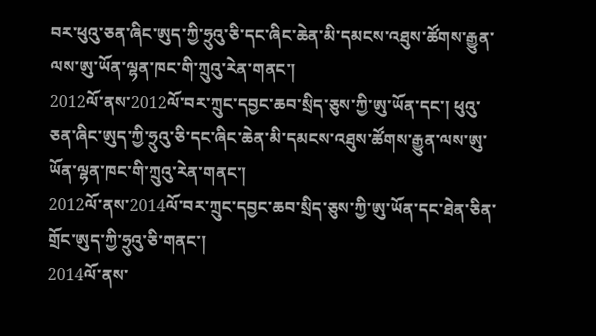བར་ཕུའུ་ཅན་ཞིང་ཨུད་ཀྱི་ཧྲུའུ་ཅི་དང་ཞིང་ཆེན་མི་དམངས་འཐུས་ཚོགས་རྒྱུན་ལས་ཨུ་ཡོན་ལྷན་ཁང་གི་ཀྲུའུ་རེན་གནང་།
2012ལོ་ནས་2012ལོ་བར་ཀྲུང་དབྱང་ཆབ་སྲིད་ཅུས་ཀྱི་ཨུ་ཡོན་དང་། ཕུའུ་ཅན་ཞིང་ཨུད་ཀྱི་ཧྲུའུ་ཅི་དང་ཞིང་ཆེན་མི་དམངས་འཐུས་ཚོགས་རྒྱུན་ལས་ཨུ་ཡོན་ལྷན་ཁང་གི་ཀྲུའུ་རེན་གནང་།
2012ལོ་ནས་2014ལོ་བར་ཀྲུང་དབྱང་ཆབ་སྲིད་ཅུས་ཀྱི་ཨུ་ཡོན་དང་ཐེན་ཅིན་གྲོང་ཨུད་ཀྱི་ཧྲུའུ་ཅི་གནང་།
2014ལོ་ནས་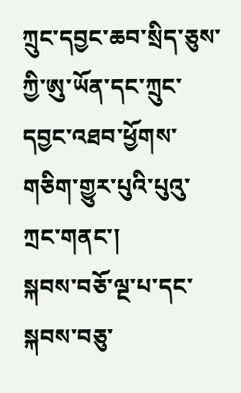ཀྲུང་དབྱང་ཆབ་སྲིད་ཅུས་ཀྱི་ཨུ་ཡོན་དང་ཀྲུང་དབྱང་འཐབ་ཕྱོགས་གཅིག་གྱུར་པུའི་པུའུ་ཀྲང་གནང་།
སྐབས་བཅོ་ལྔ་པ་དང་སྐབས་བཅུ་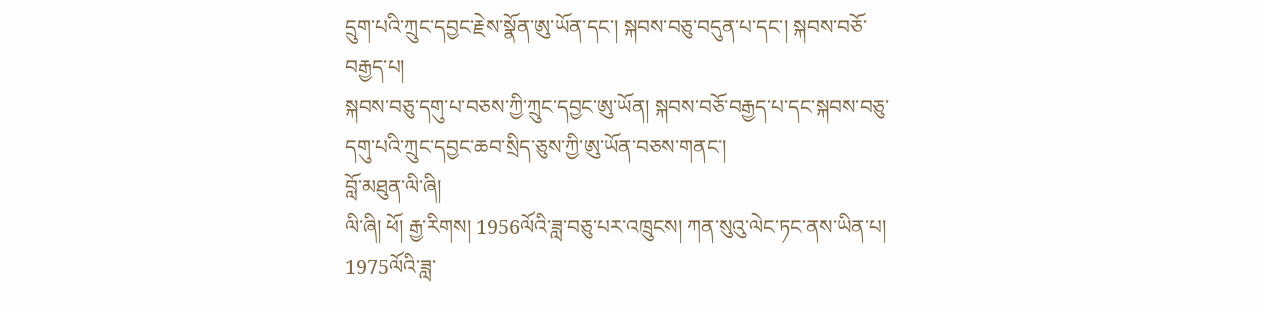དྲུག་པའི་ཀྲུང་དབྱང་རྗེས་སྣོན་ཨུ་ཡོན་དང་། སྐབས་བཅུ་བདུན་པ་དང་། སྐབས་བཅོ་བརྒྱད་པ།
སྐབས་བཅུ་དགུ་པ་བཅས་ཀྱི་ཀྲུང་དབྱང་ཨུ་ཡོན། སྐབས་བཅོ་བརྒྱད་པ་དང་སྐབས་བཅུ་དགུ་པའི་ཀྲུང་དབྱང་ཆབ་སྲིད་ཅུས་ཀྱི་ཨུ་ཡོན་བཅས་གནང་།
བློ་མཐུན་ལི་ཞི།
ལི་ཞི། ཕོ། རྒྱ་རིགས། 1956ལོའི་ཟླ་བཅུ་པར་འཁྲུངས། ཀན་སུའུ་ལེང་ཏང་ནས་ཡིན་པ། 1975ལོའི་ཟླ་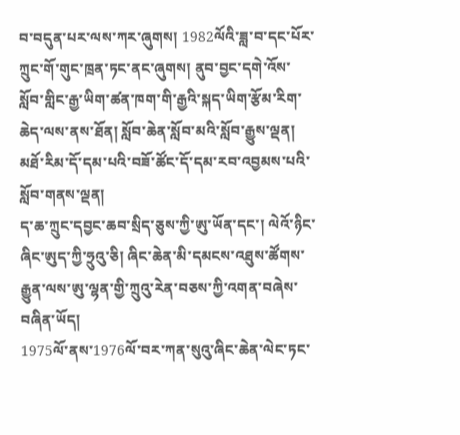བ་བདུན་པར་ལས་ཀར་ཞུགས། 1982ལོའི་ཟླ་བ་དང་པོར་ཀྲུང་གོ་གུང་ཁྲན་ཏང་ནང་ཞུགས། ནུབ་བྱང་དགེ་འོས་སློབ་གླིང་རྒྱ་ཡིག་ཚན་ཁག་གི་རྒྱའི་སྐད་ཡིག་རྩོམ་རིག་ཆེད་ལས་ནས་ཐོན། སློབ་ཆེན་སློབ་མའི་སློབ་རྒྱུས་ལྡན།
མཐོ་རིམ་དོ་དམ་པའི་བཟོ་ཚོང་དོ་དམ་རབ་འབྱམས་པའི་སློབ་གནས་ལྡན།
ད་ཆ་ཀྲུང་དབྱང་ཆབ་སྲིད་ཅུས་ཀྱི་ཨུ་ཡོན་དང་། ལེའོ་ཉིང་ཞིང་ཨུད་ཀྱི་ཧྲུའུ་ཅི། ཞིང་ཆེན་མི་དམངས་འཐུས་ཚོགས་རྒྱུན་ལས་ཨུ་ལྷན་གྱི་ཀྲུའུ་རེན་བཅས་ཀྱི་འགན་བཞེས་བཞིན་ཡོད།
1975ལོ་ནས་1976ལོ་བར་ཀན་སུའུ་ཞིང་ཆེན་ལེང་ཏང་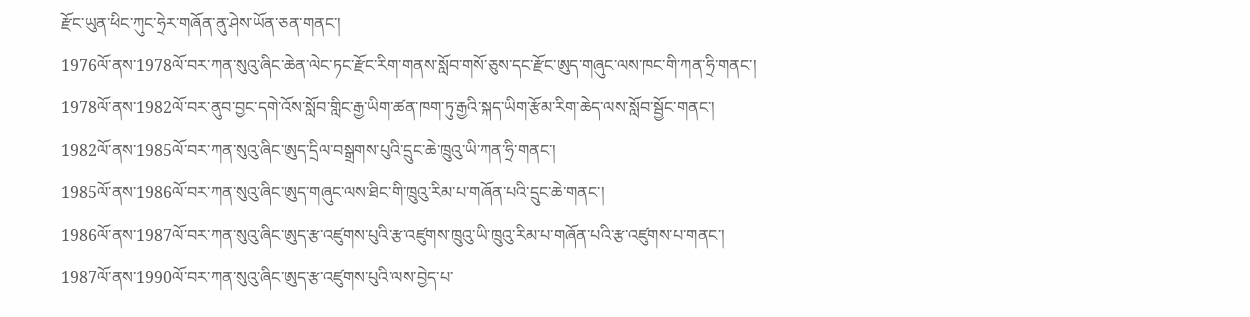རྫོང་ཡུན་ཕིང་ཀུང་ཧྲེར་གཞོན་ནུ་ཤེས་ཡོན་ཅན་གནང་།
1976ལོ་ནས་1978ལོ་བར་ཀན་སུའུ་ཞིང་ཆེན་ལེང་ཏང་རྫོང་རིག་གནས་སློབ་གསོ་ཅུས་དང་རྫོང་ཨུད་གཞུང་ལས་ཁང་གི་ཀན་ཧྲི་གནང་།
1978ལོ་ནས་1982ལོ་བར་ནུབ་བྱང་དགེ་འོས་སློབ་གླིང་རྒྱ་ཡིག་ཚན་ཁག་ཏུ་རྒྱའི་སྐད་ཡིག་རྩོམ་རིག་ཆེད་ལས་སློབ་སྦྱོང་གནང་།
1982ལོ་ནས་1985ལོ་བར་ཀན་སུའུ་ཞིང་ཨུད་དྲིལ་བསྒྲགས་པུའི་དྲུང་ཆེ་ཁྲུའུ་ཡི་ཀན་ཧྲི་གནང་།
1985ལོ་ནས་1986ལོ་བར་ཀན་སུའུ་ཞིང་ཨུད་གཞུང་ལས་ཐིང་གི་ཁྲུའུ་རིམ་པ་གཞོན་པའི་དྲུང་ཆེ་གནང་།
1986ལོ་ནས་1987ལོ་བར་ཀན་སུའུ་ཞིང་ཨུད་རྩ་འཛུགས་པུའི་རྩ་འཛུགས་ཁྲུའུ་ཡི་ཁྲུའུ་རིམ་པ་གཞོན་པའི་རྩ་འཛུགས་པ་གནང་།
1987ལོ་ནས་1990ལོ་བར་ཀན་སུའུ་ཞིང་ཨུད་རྩ་འཛུགས་པུའི་ལས་བྱེད་པ་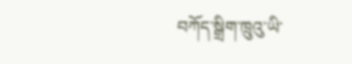བཀོད་སྒྲིག་ཁྲུའུ་ཡི་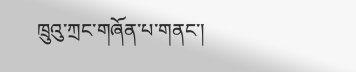ཁྲུའུ་ཀྲང་གཞོན་པ་གནང་།